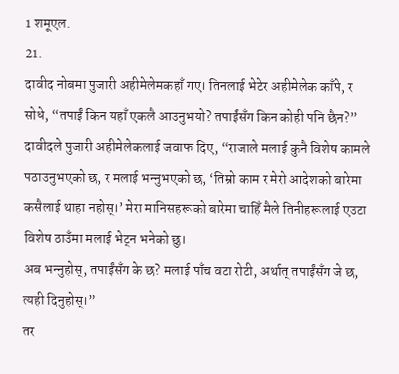1 शमूएल.
21.
दावीद नोबमा पुजारी अहीमेलेमकहाँ गए। तिनलाई भेटेर अहीमेलेक काँपे, र सोधे, “तपाईं किन यहाँ एकलै आउनुभयो? तपाईंसँग किन कोही पनि छैन?”
दावीदले पुजारी अहीमेलेकलाई जवाफ दिए, “राजाले मलाई कुनै विशेष कामले पठाउनुभएको छ, र मलाई भन्‍नुभएको छ, ‘तिम्रो काम र मेरो आदेशको बारेमा कसैलाई थाहा नहोस्।’ मेरा मानिसहरूको बारेमा चाहिँ मैले तिनीहरूलाई एउटा विशेष ठाउँमा मलाई भेट्न भनेको छु।
अब भन्‍नुहोस्, तपाईंसँग के छ? मलाई पाँच वटा रोटी, अर्थात् तपाईंसँग जे छ, त्यही दिनुहोस्।”
तर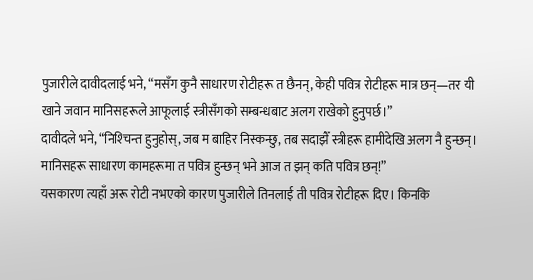पुजारीले दावीदलाई भने, “मसँग कुनै साधारण रोटीहरू त छैनन्, केही पवित्र रोटीहरू मात्र छन्—तर यी खाने जवान मानिसहरूले आफूलाई स्त्रीसँगको सम्बन्धबाट अलग राखेको हुनुपर्छ।”
दावीदले भने, “निश्‍चिन्त हुनुहोस्, जब म बाहिर निस्कन्छु, तब सदाझैँ स्त्रीहरू हामीदेखि अलग नै हुन्छन्। मानिसहरू साधारण कामहरूमा त पवित्र हुन्छन् भने आज त झन् कति पवित्र छन्!”
यसकारण त्यहाँ अरू रोटी नभएको कारण पुजारीले तिनलाई ती पवित्र रोटीहरू दिए। किनकि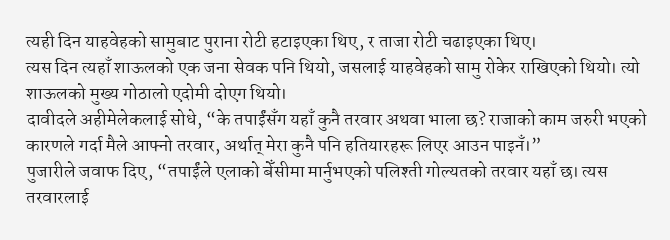त्यही दिन याहवेहको सामुबाट पुराना रोटी हटाइएका थिए, र ताजा रोटी चढाइएका थिए।
त्यस दिन त्यहाँ शाऊलको एक जना सेवक पनि थियो, जसलाई याहवेहको सामु रोकेर राखिएको थियो। त्यो शाऊलको मुख्य गोठालो एदोमी दोएग थियो।
दावीदले अहीमेलेकलाई सोधे, “के तपाईंसँग यहाँ कुनै तरवार अथवा भाला छ? राजाको काम जरुरी भएको कारणले गर्दा मैले आफ्नो तरवार, अर्थात् मेरा कुनै पनि हतियारहरू लिएर आउन पाइनँ।”
पुजारीले जवाफ दिए, “तपाईंले एलाको बेँसीमा मार्नुभएको पलिश्ती गोल्यतको तरवार यहाँ छ। त्यस तरवारलाई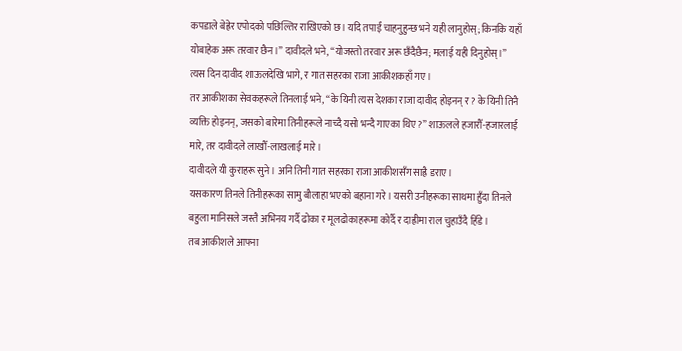कपडाले बेह्रेर एपोदको पछिल्तिर राखिएको छ। यदि तपाईं चाहनुहुन्छ भने यही लानुहोस्; किनकि यहाँ योबाहेक अरू तरवार छैन।” दावीदले भने, “योजस्तो तरवार अरू छँदैछैन; मलाई यही दिनुहोस्।”
त्यस दिन दावीद शाऊलदेखि भागे, र गात सहरका राजा आकीशकहाँ गए।
तर आकीशका सेवकहरूले तिनलाई भने, “के यिनी त्यस देशका राजा दावीद होइनन् र? के यिनी तिनै व्यक्ति होइनन्, जसको बारेमा तिनीहरूले नाच्दै यसो भन्दै गाएका थिए?” शाऊलले हजारौँ-हजारलाई मारे, तर दावीदले लाखौँ-लाखलाई मारे।
दावीदले यी कुराहरू सुने। अनि तिनी गात सहरका राजा आकीशसँग साह्रै डराए।
यसकारण तिनले तिनीहरूका सामु बौलाहा भएको बहाना गरे। यसरी उनीहरूका साथमा हुँदा तिनले बहुला मानिसले जस्तै अभिनय गर्दै ढोका र मूलढोकाहरूमा कोर्दै र दाह्रीमा राल चुहाउँदै हिँडे।
तब आकीशले आफ्ना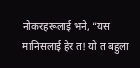नोकरहरूलाई भने, “यस मानिसलाई हेर त! यो त बहुला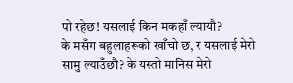पो रहेछ! यसलाई किन मकहाँ ल्यायौ?
के मसँग बहुलाहरूको खाँचो छ, र यसलाई मेरो सामु ल्याउँछौ? के यस्तो मानिस मेरो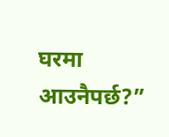घरमा आउनैपर्छ?”